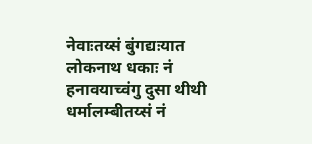नेवाःतय्सं बुंगद्यःयात लोकनाथ धकाः नं हनावयाच्वंगु दुसा थीथी धर्मालम्बीतय्सं नं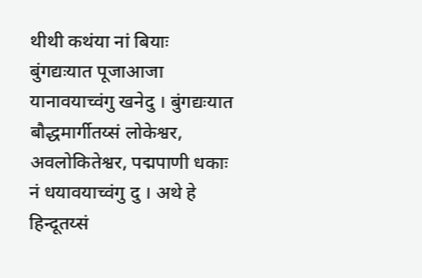थीथी कथंया नां बियाः बुंगद्यःयात पूजाआजा यानावयाच्वंगु खनेदु । बुंगद्यःयात बौद्धमार्गीतय्सं लोकेश्वर, अवलोकितेश्वर, पद्मपाणी धकाः नं धयावयाच्वंगु दु । अथे हे हिन्दूतय्सं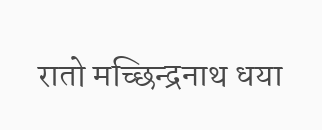रातो मच्छिन्द्रनाथ धया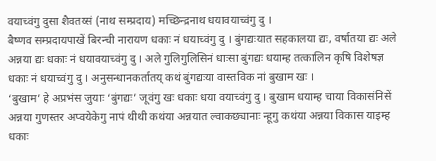वयाच्वंगु दुसा शैवतय्सं (नाथ सम्प्रदाय) मच्छिन्द्रनाथ धयावयाच्वंगु दु ।
बैष्णव सम्प्रदायपाखें बिरन्ची नारायण धकाः नं धयाच्वंगु दु । बुंगद्यःयात सहकालया द्यः, वर्षातया द्यः अले अन्नया द्यः धकाः नं धयावयाच्वंगु दु । अले गुलिगुलिसिनं धाःसा बुंगद्यः धयाम्ह तत्कालिन कृषि विशेषज्ञ धकाः नं धयाच्वंगु दु । अनुसन्धानकर्तातय् कथं बुंगद्यःया वास्तविक नां बुखाम खः ।
‘बुखाम’ हे अप्रभंस जुयाः ‘बुंगद्यः’ जूवंगु खः धकाः धया वयाच्वंगु दु । बुखाम धयाम्ह चाया विकासंनिसें अन्नया गुणस्तर अप्वयेकेगु नापं थीथी कथंया अन्नयात ल्वाकछ्यानाः न्हूगु कथंया अन्नया विकास याइम्ह धकाः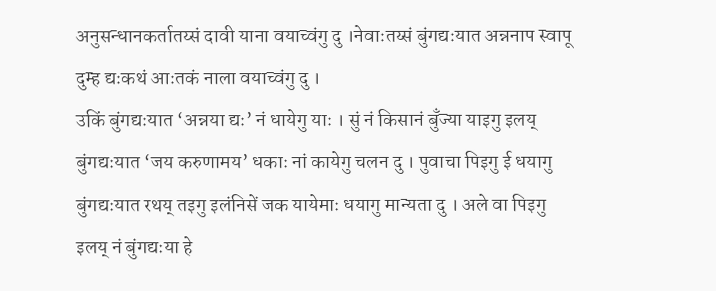अनुसन्धानकर्तातय्सं दावी याना वयाच्वंगु दु ।नेवाःतय्सं बुंगद्यःयात अन्ननाप स्वापू दुम्ह द्यःकथं आःतकं नाला वयाच्वंगु दु ।
उकिं बुंगद्यःयात ‘अन्नया द्यः’ नं धायेगु याः । सुं नं किसानं बुँज्या याइगु इलय् बुंगद्यःयात ‘जय करुणामय’ धकाः नां कायेगु चलन दु । पुवाचा पिइगु ई धयागु बुंगद्यःयात रथय् तइगु इलंनिसें जक यायेमाः धयागु मान्यता दु । अले वा पिइगु इलय् नं बुंगद्यःया हे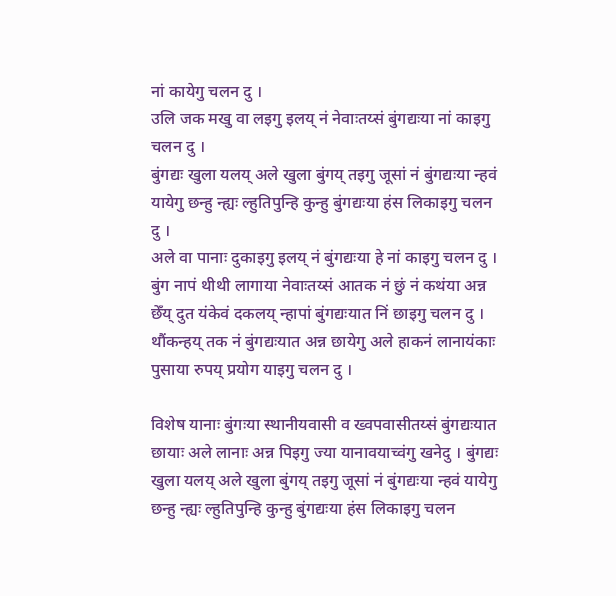नां कायेगु चलन दु ।
उलि जक मखु वा लइगु इलय् नं नेवाःतय्सं बुंगद्यःया नां काइगु चलन दु ।
बुंगद्यः खुला यलय् अले खुला बुंगय् तइगु जूसां नं बुंगद्यःया न्हवं यायेगु छन्हु न्ह्यः ल्हुतिपुन्हि कुन्हु बुंगद्यःया हंस लिकाइगु चलन दु ।
अले वा पानाः दुकाइगु इलय् नं बुंगद्यःया हे नां काइगु चलन दु । बुंग नापं थीथी लागाया नेवाःतय्सं आतक नं छुं नं कथंया अन्न छेँय् दुत यंकेवं दकलय् न्हापां बुंगद्यःयात निं छाइगु चलन दु । थौंकन्हय् तक नं बुंगद्यःयात अन्न छायेगु अले हाकनं लानायंकाः पुसाया रुपय् प्रयोग याइगु चलन दु ।

विशेष यानाः बुंगःया स्थानीयवासी व ख्वपवासीतय्सं बुंगद्यःयात छायाः अले लानाः अन्न पिइगु ज्या यानावयाच्वंगु खनेदु । बुंगद्यः खुला यलय् अले खुला बुंगय् तइगु जूसां नं बुंगद्यःया न्हवं यायेगु छन्हु न्ह्यः ल्हुतिपुन्हि कुन्हु बुंगद्यःया हंस लिकाइगु चलन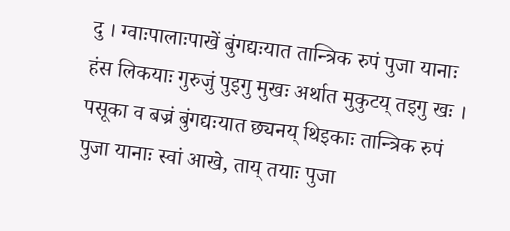दु । ग्वाःपालाःपाखें बुंगद्यःयात तान्त्रिक रुपं पुजा यानाः हंस लिकयाः गुरुजुं पुइगु मुखः अर्थात मुकुटय् तइगु खः ।
पसूका व बज्रं बुंगद्यःयात छ्यनय् थिइकाः तान्त्रिक रुपं पुजा यानाः स्वां आखे, ताय् तयाः पुजा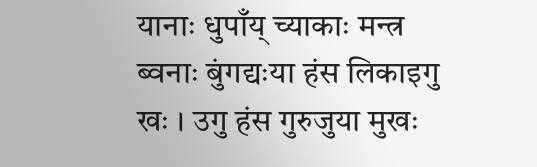यानाः धुपाँय् च्याकाः मन्त्र ब्वनाः बुंगद्यःया हंस लिकाइगु खः । उगु हंस गुरुजुया मुखः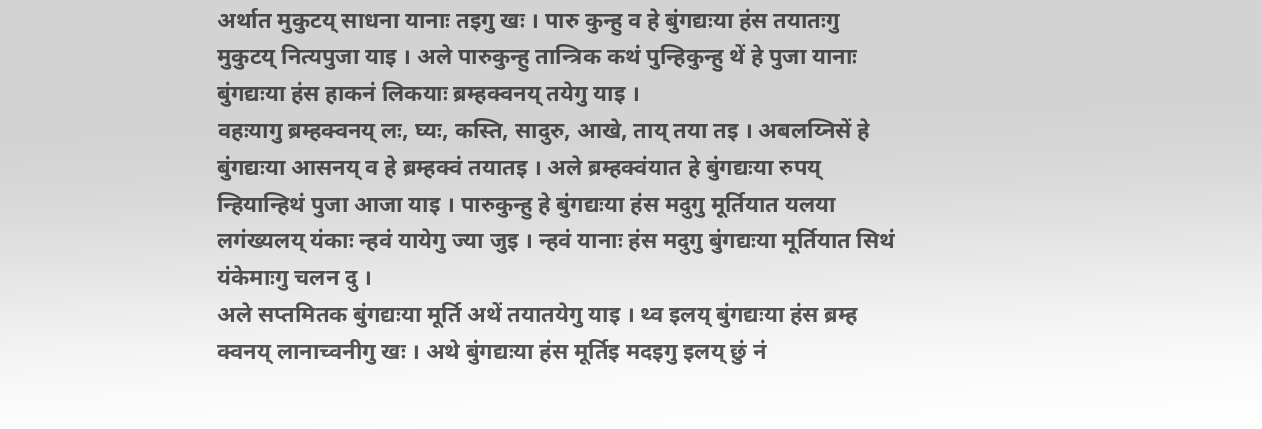अर्थात मुकुटय् साधना यानाः तइगु खः । पारु कुन्हु व हे बुंगद्यःया हंस तयातःगु मुकुटय् नित्यपुजा याइ । अले पारुकुन्हु तान्त्रिक कथं पुन्हिकुन्हु थें हे पुजा यानाः बुंगद्यःया हंस हाकनं लिकयाः ब्रम्हक्वनय् तयेगु याइ ।
वहःयागु ब्रम्हक्वनय् लः, घ्यः, कस्ति, सादुरु, आखे, ताय् तया तइ । अबलय्निसें हे बुंगद्यःया आसनय् व हे ब्रम्हक्वं तयातइ । अले ब्रम्हक्वंयात हे बुंगद्यःया रुपय् न्हियान्हिथं पुजा आजा याइ । पारुकुन्हु हे बुंगद्यःया हंस मदुगु मूर्तियात यलया लगंख्यलय् यंकाः न्हवं यायेगु ज्या जुइ । न्हवं यानाः हंस मदुगु बुंगद्यःया मूर्तियात सिथं यंकेमाःगु चलन दु ।
अले सप्तमितक बुंगद्यःया मूर्ति अथें तयातयेगु याइ । थ्व इलय् बुंगद्यःया हंस ब्रम्ह क्वनय् लानाच्वनीगु खः । अथे बुंगद्यःया हंस मूर्तिइ मदइगु इलय् छुं नं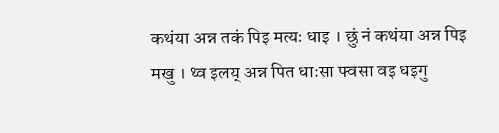कथंया अन्न तकं पिइ मत्यः धाइ । छुं नं कथंया अन्न पिइ मखु । थ्व इलय् अन्न पित धाःसा फ्वसा वइ धइगु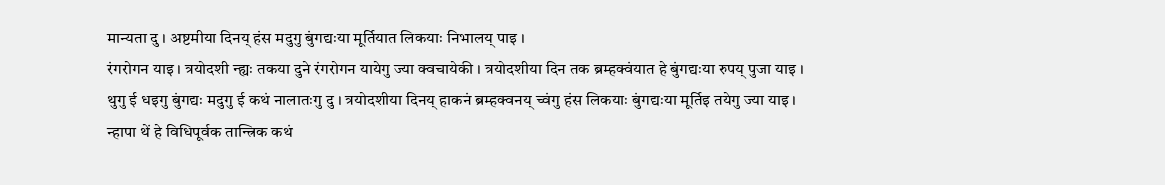मान्यता दु । अष्टमीया दिनय् हंस मदुगु बुंगद्यःया मूर्तियात लिकयाः निभालय् पाइ ।
रंगरोगन याइ । त्रयोदशी न्ह्यः तकया दुने रंगरोगन यायेगु ज्या क्वचायेकी । त्रयोदशीया दिन तक ब्रम्हक्वंयात हे बुंगद्यःया रुपय् पुजा याइ । थुगु ई धइगु बुंगद्यः मदुगु ई कथं नालातःगु दु । त्रयोदशीया दिनय् हाकनं ब्रम्हक्वनय् च्वंगु हंस लिकयाः बुंगद्यःया मूर्तिइ तयेगु ज्या याइ । न्हापा थें हे विधिपूर्वक तान्त्रिक कथं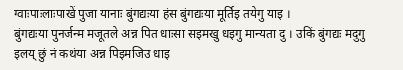ग्वाःपाःलाःपाखें पुजा यानाः बुंगद्यःया हंस बुंगद्यःया मूर्तिइ तयेगु याइ ।
बुंगद्यःया पुनर्जन्म मजूतले अन्न पित धाःसा सइमखु धइगु मान्यता दु । उकिं बुंगद्यः मदुगु इलय् छुं नं कथंया अन्न पिइमजिउ धाइ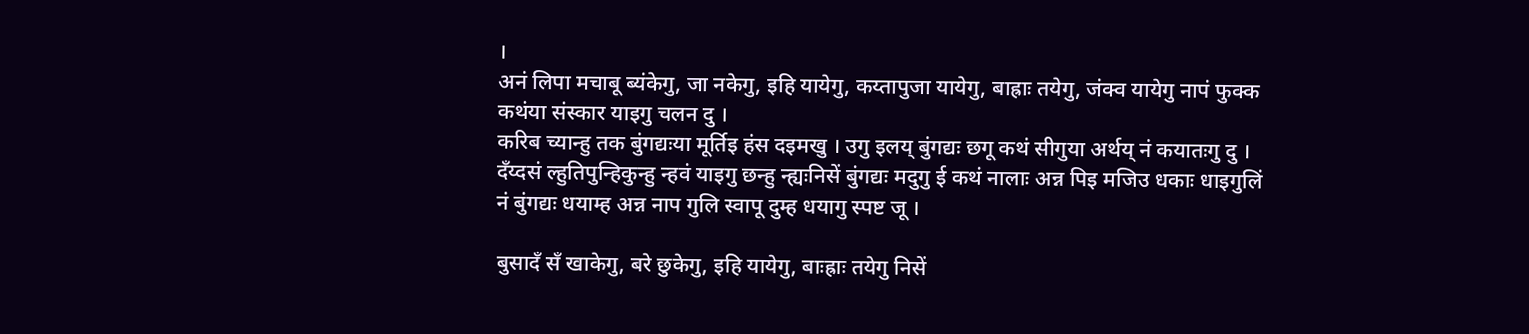।
अनं लिपा मचाबू ब्यंकेगु, जा नकेगु, इहि यायेगु, कय्तापुजा यायेगु, बाह्राः तयेगु, जंक्व यायेगु नापं फुक्क कथंया संस्कार याइगु चलन दु ।
करिब च्यान्हु तक बुंगद्यःया मूर्तिइ हंस दइमखु । उगु इलय् बुंगद्यः छगू कथं सीगुया अर्थय् नं कयातःगु दु । दँय्दसं ल्हुतिपुन्हिकुन्हु न्हवं याइगु छन्हु न्ह्यःनिसें बुंगद्यः मदुगु ई कथं नालाः अन्न पिइ मजिउ धकाः धाइगुलिं नं बुंगद्यः धयाम्ह अन्न नाप गुलि स्वापू दुम्ह धयागु स्पष्ट जू ।

बुसादँ सँ खाकेगु, बरे छुकेगु, इहि यायेगु, बाःह्राः तयेगु निसें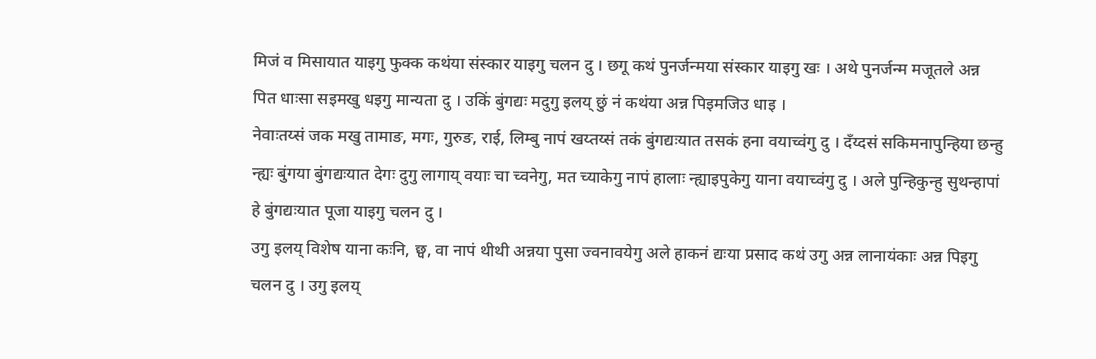मिजं व मिसायात याइगु फुक्क कथंया संस्कार याइगु चलन दु । छगू कथं पुनर्जन्मया संस्कार याइगु खः । अथे पुनर्जन्म मजूतले अन्न पित धाःसा सइमखु धइगु मान्यता दु । उकिं बुंगद्यः मदुगु इलय् छुं नं कथंया अन्न पिइमजिउ धाइ ।
नेवाःतय्सं जक मखु तामाङ, मगः, गुरुङ, राई, लिम्बु नापं खय्तय्सं तकं बुंगद्यःयात तसकं हना वयाच्वंगु दु । दँय्दसं सकिमनापुन्हिया छन्हु न्ह्यः बुंगया बुंगद्यःयात देगः दुगु लागाय् वयाः चा च्वनेगु, मत च्याकेगु नापं हालाः न्ह्याइपुकेगु याना वयाच्वंगु दु । अले पुन्हिकुन्हु सुथन्हापां हे बुंगद्यःयात पूजा याइगु चलन दु ।
उगु इलय् विशेष याना कःनि, छ्व, वा नापं थीथी अन्नया पुसा ज्वनावयेगु अले हाकनं द्यःया प्रसाद कथं उगु अन्न लानायंकाः अन्न पिइगु चलन दु । उगु इलय्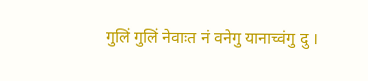गुलिं गुलिं नेवाःत नं वनेगु यानाच्वंगु दु ।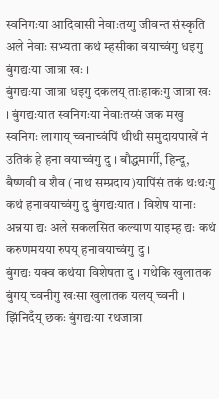स्वनिगःया आदिवासी नेवाःतय्गु जीवन्त संस्कृति अले नेवाः सभ्यता कथं म्हसीका वयाच्वंगु धइगु बुंगद्यःया जात्रा खः ।
बुंगद्यःया जात्रा धइगु दकलय् ताःहाकःगु जात्रा खः । बुंगद्यःयात स्वनिगःया नेवाःतय्सं जक मखु स्वनिगः लागाय् च्वनाच्वंपिं थीथी समुदायपाखें नं उतिकं हे हना वयाच्वंगु दु । बौद्धमार्गी, हिन्दू, बैष्णवी व शैव (नाथ सम्प्रदाय)यापिंसं तकं थःथःगु कथं हनावयाच्वंगु दु बुंगद्यःयात । विशेष यानाः अन्नया द्यः अले सकलसित कल्याण याइम्ह द्यः कथं करुणमयया रुपय् हनावयाच्वंगु दु ।
बुंगद्यः यक्व कथंया विशेषता दु । गथेकि खुलातक बुंगय् च्वनीगु खःसा खुलातक यलय् च्वनी । झिंनिदँय् छकः बुंगद्यःया रथजात्रा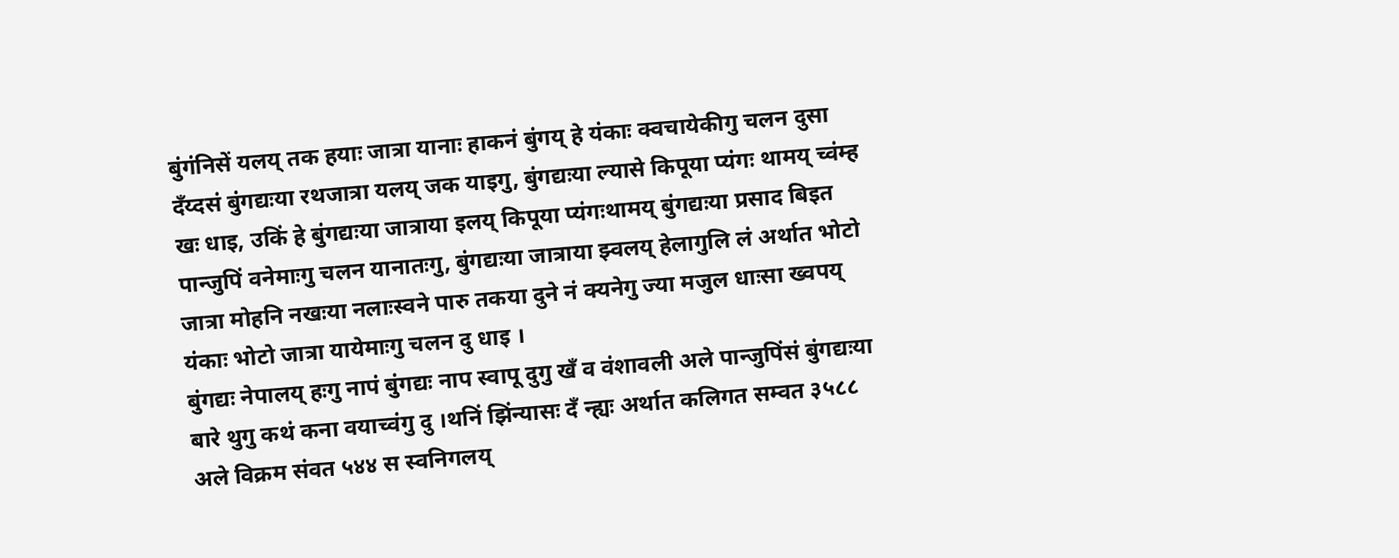बुंगंनिसें यलय् तक हयाः जात्रा यानाः हाकनं बुंगय् हे यंकाः क्वचायेकीगु चलन दुसा दँय्दसं बुंगद्यःया रथजात्रा यलय् जक याइगु, बुंगद्यःया ल्यासे किपूया प्यंगः थामय् च्वंम्ह खः धाइ, उकिं हे बुंगद्यःया जात्राया इलय् किपूया प्यंगःथामय् बुंगद्यःया प्रसाद बिइत पान्जुपिं वनेमाःगु चलन यानातःगु, बुंगद्यःया जात्राया झ्वलय् हेलागुलि लं अर्थात भोटो जात्रा मोहनि नखःया नलाःस्वने पारु तकया दुने नं क्यनेगु ज्या मजुल धाःसा ख्वपय् यंकाः भोटो जात्रा यायेमाःगु चलन दु धाइ ।
बुंगद्यः नेपालय् हःगु नापं बुंगद्यः नाप स्वापू दुगु खँ व वंशावली अले पान्जुपिंसं बुंगद्यःया बारे थुगु कथं कना वयाच्वंगु दु ।थनिं झिंन्यासः दँ न्ह्यः अर्थात कलिगत सम्वत ३५८८ अले विक्रम संवत ५४४ स स्वनिगलय्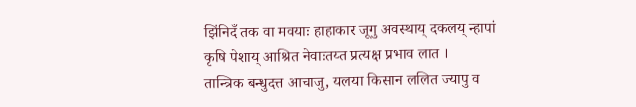झिंनिदँ तक वा मवयाः हाहाकार जूगु अवस्थाय् दकलय् न्हापां कृषि पेशाय् आश्रित नेवाःतय्त प्रत्यक्ष प्रभाव लात ।
तान्त्रिक बन्धुदत्त आचाजु, यलया किसान ललित ज्यापु व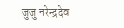जुजु नरेन्द्रदेव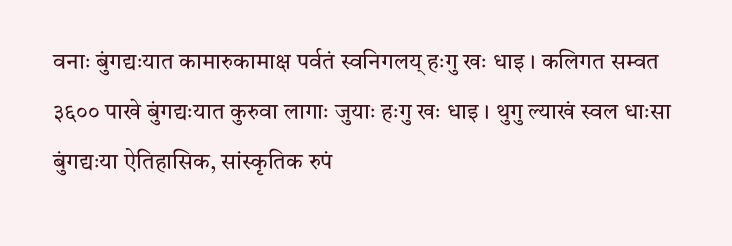वनाः बुंगद्यःयात कामारुकामाक्ष पर्वतं स्वनिगलय् हःगु खः धाइ । कलिगत सम्वत ३६०० पाखे बुंगद्यःयात कुरुवा लागाः जुयाः हःगु खः धाइ । थुगु ल्याखं स्वल धाःसा बुंगद्यःया ऐतिहासिक, सांस्कृतिक रुपं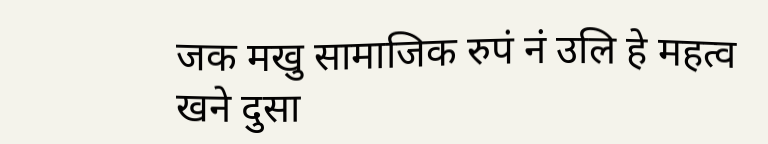जक मखु सामाजिक रुपं नं उलि हे महत्व खने दुसा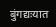बुंगद्यःयात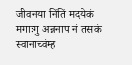जीवनया निंतिं मदयेकं मगाःगु अन्ननाप नं तसकं स्वानाच्वंम्ह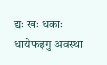द्यः खः धकाः धायेफइगु अवस्था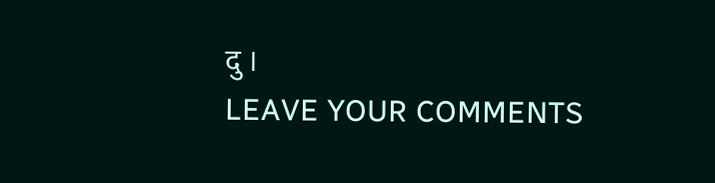दु ।
LEAVE YOUR COMMENTS